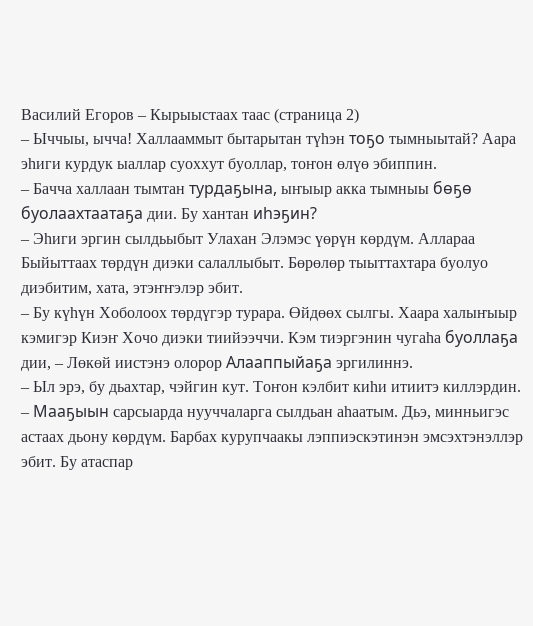Василий Егоров – Кырыыстаах таас (страница 2)
– Ыччыы, ычча! Халлааммыт бытарытан түһэн тоҕо тымныытай? Аара эһиги курдук ыаллар суоххут буоллар, тоҥон өлүө эбиппин.
– Бачча халлаан тымтан турдаҕына, ыҥыыр акка тымныы бөҕө буолаахтаатаҕа дии. Бу хантан иһэҕин?
– Эһиги эргин сылдьыбыт Улахан Элэмэс үөрүн көрдүм. Аллараа Быйыттаах төрдүн диэки салаллыбыт. Бөрөлөр тыыттахтара буолуо диэбитим, хата, этэҥҥэлэр эбит.
– Бу күһүн Хоболоох төрдүгэр турара. Өйдөөх сылгы. Хаара халыҥыыр кэмигэр Киэҥ Хочо диэки тиийээччи. Кэм тиэргэнин чугаһа буоллаҕа дии, – Лөкөй иистэнэ олорор Алааппыйаҕа эргилиннэ.
– Ыл эрэ, бу дьахтар, чэйгин кут. Тоҥон кэлбит киһи итиитэ киллэрдин.
– Мааҕыын сарсыарда нууччаларга сылдьан аһаатым. Дьэ, минньигэс астаах дьону көрдүм. Барбах курупчаакы лэппиэскэтинэн эмсэхтэнэллэр эбит. Бу атаспар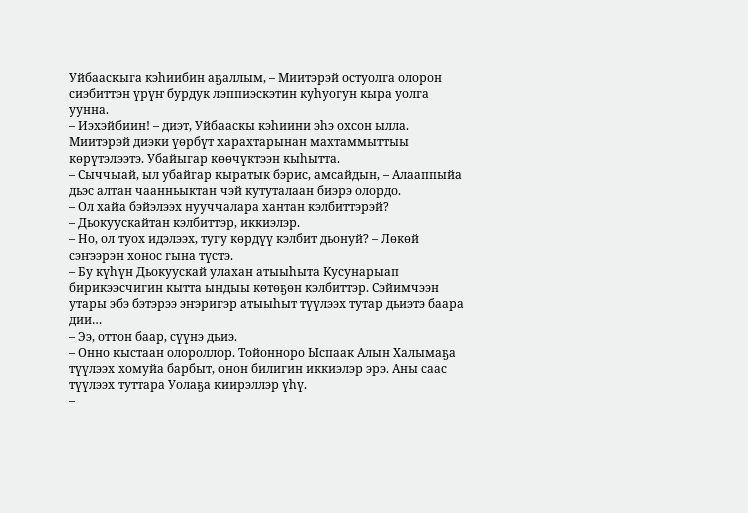Уйбааскыга кэһиибин аҕаллым, – Миитэрэй остуолга олорон сиэбиттэн үрүҥ бурдук лэппиэскэтин куһуогун кыра уолга уунна.
– Иэхэйбиин! – диэт, Уйбааскы кэһиини эһэ охсон ылла. Миитэрэй диэки үөрбүт харахтарынан махтаммыттыы көрүтэлээтэ. Убайыгар көөчүктээн кыһытта.
– Сыччыай, ыл убайгар кыратык бэрис, амсайдын, – Алааппыйа дьэс алтан чаанньыктан чэй кутуталаан биэрэ олордо.
– Ол хайа бэйэлээх нууччалара хантан кэлбиттэрэй?
– Дьокуускайтан кэлбиттэр, иккиэлэр.
– Но, ол туох идэлээх, тугу көрдүү кэлбит дьонуй? – Лөкөй сэҥээрэн хонос гына түстэ.
– Бу күһүн Дьокуускай улахан атыыһыта Кусунарыап бирикээсчигин кытта ындыы көтөҕөн кэлбиттэр. Сэйимчээн утары эбэ бэтэрээ эҥэригэр атыыһыт түүлээх тутар дьиэтэ баара дии…
– Ээ, оттон баар, сүүнэ дьиэ.
– Онно кыстаан олороллор. Тойонноро Ыспаак Алын Халымаҕа түүлээх хомуйа барбыт, онон билигин иккиэлэр эрэ. Аны саас түүлээх туттара Уолаҕа киирэллэр үһү.
–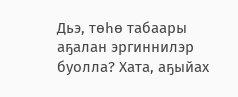Дьэ, төһө табаары аҕалан эргиннилэр буолла? Хата, аҕыйах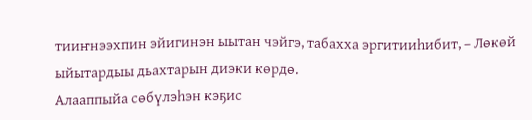тииҥнээхпин эйигинэн ыытан чэйгэ, табахха эргитииһибит, – Лөкөй ыйытардыы дьахтарын диэки көрдө.
Алааппыйа сөбүлэһэн кэҕис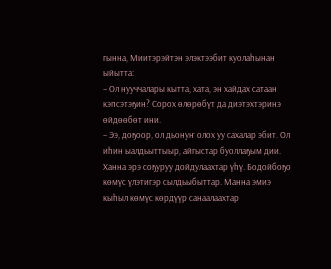гынна, Миитэрэйтэн элэктээбит куолаһынан ыйытта:
– Ол нууччалары кытта, хата, эн хайдах сатаан кэпсэтэҕин? Сорох өлөрөбүт да диэтэхтэринэ өйдөөбөт ини.
– Ээ, доҕоор, ол дьонуҥ олох уу сахалар эбит. Ол иһин ыалдьыттыыр, айгыстар буоллаҕым дии. Ханна эрэ соҕуруу дойдулаахтар үһү. Бодойбоҕо көмүс үлэтигэр сылдьыбыттар. Манна эмиэ кыһыл көмүс көрдүүр санаалаахтар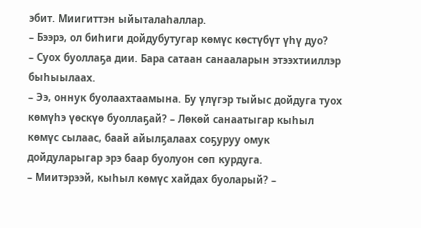эбит. Миигиттэн ыйыталаһаллар.
– Бээрэ, ол биһиги дойдубутугар көмүс көстүбүт үһү дуо?
– Суох буоллаҕа дии. Бара сатаан санааларын этээхтииллэр быһыылаах.
– Ээ, оннук буолаахтаамына. Бу үлүгэр тыйыс дойдуга туох көмүһэ үөскүө буоллаҕай? – Лөкөй санаатыгар кыһыл көмүс сылаас, баай айылҕалаах соҕуруу омук дойдуларыгар эрэ баар буолуон сөп курдуга.
– Миитэрээй, кыһыл көмүс хайдах буоларый? –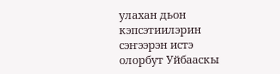улахан дьон кэпсэтиилэрин сэҥээрэн истэ олорбут Уйбааскы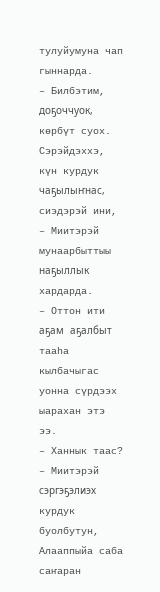тулуйумуна чап гыннарда.
– Билбэтим, доҕоччуок, көрбүт суох. Сэрэйдэххэ, күн курдук чаҕылыҥнас, сиэдэрэй ини, – Миитэрэй мунаарбыттыы наҕыллык хардарда.
– Оттон ити аҕам аҕалбыт тааһа кылбачыгас уонна сүрдээх ыарахан этэ ээ.
– Ханнык таас? – Миитэрэй сэргэҕэлиэх курдук буолбутун, Алааппыйа саба саҥаран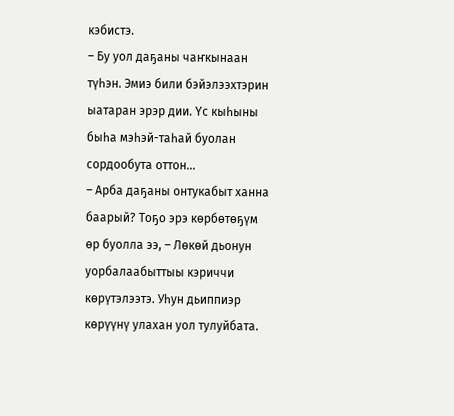кэбистэ.
– Бу уол даҕаны чаҥкынаан түһэн. Эмиэ били бэйэлээхтэрин ыатаран эрэр дии. Үс кыһыны быһа мэһэй-таһай буолан сордообута оттон…
– Арба даҕаны онтукабыт ханна баарый? Тоҕо эрэ көрбөтөҕүм өр буолла ээ, – Лөкөй дьонун уорбалаабыттыы кэриччи көрүтэлээтэ. Уһун дьиппиэр көрүүнү улахан уол тулуйбата.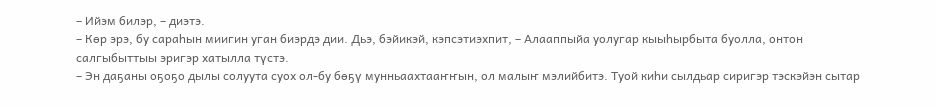– Ийэм билэр, – диэтэ.
– Көр эрэ, бу сараһын миигин уган биэрдэ дии. Дьэ, бэйикэй, кэпсэтиэхпит, – Алааппыйа уолугар кыыһырбыта буолла, онтон салгыбыттыы эригэр хатылла түстэ.
– Эн даҕаны оҕоҕо дылы солуута суох ол-бу бөҕү мунньаахтааҥҥын, ол малыҥ мэлийбитэ. Туой киһи сылдьар сиригэр тэскэйэн сытар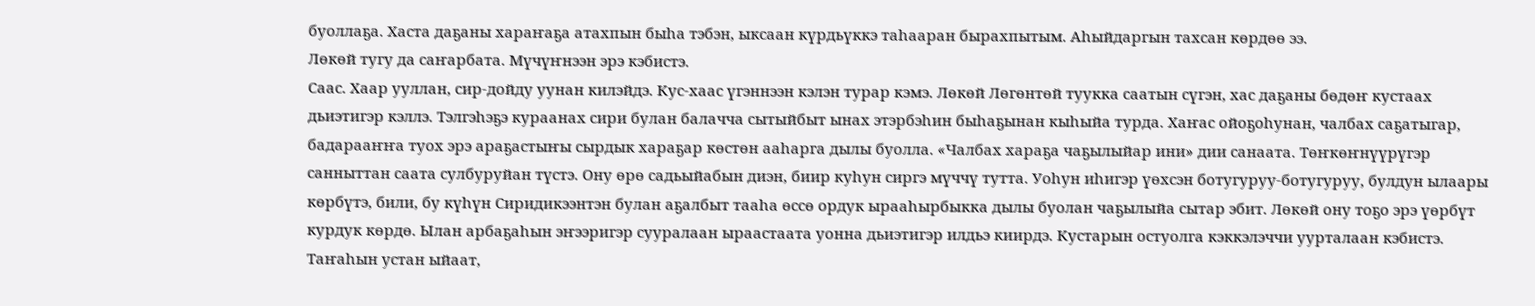буоллаҕа. Хаста даҕаны хараҥаҕа атахпын быһа тэбэн, ыксаан күрдьүккэ таһааран бырахпытым. Аһыйдаргын тахсан көрдөө ээ.
Лөкөй тугу да саҥарбата. Мүчүҥнээн эрэ кэбистэ.
Саас. Хаар ууллан, сир-дойду уунан килэйдэ. Кус-хаас үгэннээн кэлэн турар кэмэ. Лөкөй Лөгөнтөй туукка саатын сүгэн, хас даҕаны бөдөҥ кустаах дьиэтигэр кэллэ. Тэлгэһэҕэ кураанах сири булан балачча сытыйбыт ынах этэрбэһин быһаҕынан кыһыйа турда. Хаҥас ойоҕоһунан, чалбах саҕатыгар, бадарааҥҥа туох эрэ араҕастыҥы сырдык хараҕар көстөн ааһарга дылы буолла. «Чалбах хараҕа чаҕылыйар ини» дии санаата. Төҥкөҥнүүрүгэр санныттан саата сулбуруйан түстэ. Ону өрө садьыйабын диэн, биир куһун сиргэ мүччү тутта. Уоһун иһигэр үөхсэн ботугуруу-ботугуруу, булдун ылаары көрбүтэ, били, бу күһүн Сиридикээнтэн булан аҕалбыт тааһа өссө ордук ырааһырбыкка дылы буолан чаҕылыйа сытар эбит. Лөкөй ону тоҕо эрэ үөрбүт курдук көрдө. Ылан арбаҕаһын эҥээригэр сууралаан ыраастаата уонна дьиэтигэр илдьэ киирдэ. Кустарын остуолга кэккэлэччи уурталаан кэбистэ. Таҥаһын устан ыйаат,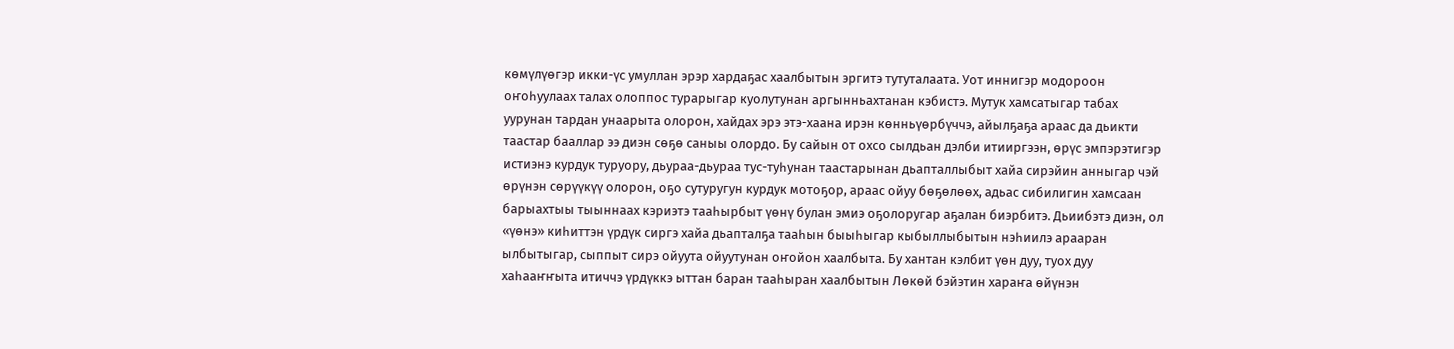көмүлүөгэр икки-үс умуллан эрэр хардаҕас хаалбытын эргитэ тутуталаата. Уот иннигэр модороон оҥоһуулаах талах олоппос турарыгар куолутунан аргынньахтанан кэбистэ. Мутук хамсатыгар табах уурунан тардан унаарыта олорон, хайдах эрэ этэ-хаана ирэн көнньүөрбүччэ, айылҕаҕа араас да дьикти таастар бааллар ээ диэн сөҕө саныы олордо. Бу сайын от охсо сылдьан дэлби итииргээн, өрүс эмпэрэтигэр истиэнэ курдук туруору, дьураа-дьураа тус-туһунан таастарынан дьапталлыбыт хайа сирэйин анныгар чэй өрүнэн сөрүүкүү олорон, оҕо сутуругун курдук мотоҕор, араас ойуу бөҕөлөөх, адьас сибилигин хамсаан барыахтыы тыыннаах кэриэтэ тааһырбыт үөнү булан эмиэ оҕолоругар аҕалан биэрбитэ. Дьиибэтэ диэн, ол «үөнэ» киһиттэн үрдүк сиргэ хайа дьапталҕа тааһын быыһыгар кыбыллыбытын нэһиилэ арааран ылбытыгар, сыппыт сирэ ойуута ойуутунан оҥойон хаалбыта. Бу хантан кэлбит үөн дуу, туох дуу хаһааҥҥыта итиччэ үрдүккэ ыттан баран тааһыран хаалбытын Лөкөй бэйэтин хараҥа өйүнэн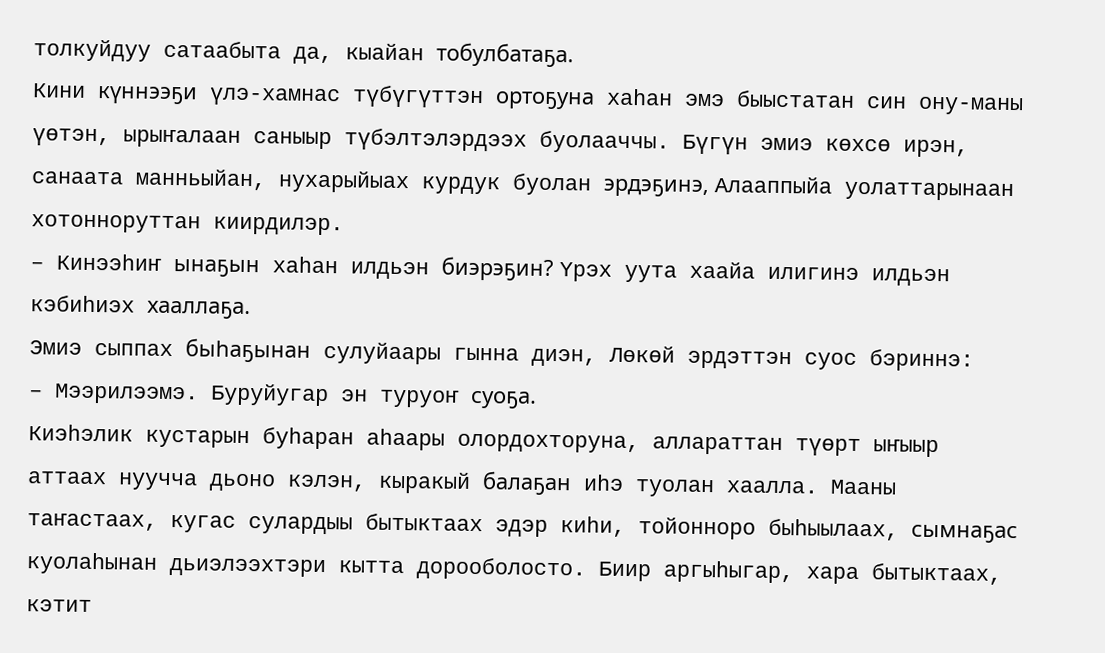толкуйдуу сатаабыта да, кыайан тобулбатаҕа.
Кини күннээҕи үлэ-хамнас түбүгүттэн ортоҕуна хаһан эмэ быыстатан син ону-маны үөтэн, ырыҥалаан саныыр түбэлтэлэрдээх буолааччы. Бүгүн эмиэ көхсө ирэн, санаата манньыйан, нухарыйыах курдук буолан эрдэҕинэ, Алааппыйа уолаттарынаан хотонноруттан киирдилэр.
– Кинээһиҥ ынаҕын хаһан илдьэн биэрэҕин? Үрэх уута хаайа илигинэ илдьэн кэбиһиэх хааллаҕа.
Эмиэ сыппах быһаҕынан сулуйаары гынна диэн, Лөкөй эрдэттэн суос бэриннэ:
– Мээрилээмэ. Буруйугар эн туруоҥ суоҕа.
Киэһэлик кустарын буһаран аһаары олордохторуна, аллараттан түөрт ыҥыыр аттаах нуучча дьоно кэлэн, кыракый балаҕан иһэ туолан хаалла. Мааны таҥастаах, кугас сулардыы бытыктаах эдэр киһи, тойонноро быһыылаах, сымнаҕас куолаһынан дьиэлээхтэри кытта дорооболосто. Биир аргыһыгар, хара бытыктаах, кэтит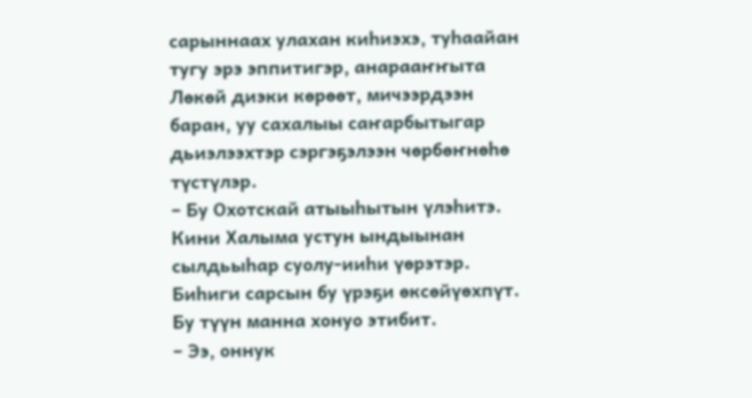сарыннаах улахан киһиэхэ, туһаайан тугу эрэ эппитигэр, анарааҥҥыта Лөкөй диэки көрөөт, мичээрдээн баран, уу сахалыы саҥарбытыгар дьиэлээхтэр сэргэҕэлээн чөрбөҥнөһө түстүлэр.
– Бу Охотскай атыыһытын үлэһитэ. Кини Халыма устун ындыынан сылдьыһар суолу-ииһи үөрэтэр. Биһиги сарсын бу үрэҕи өксөйүөхпүт. Бу түүн манна хонуо этибит.
– Ээ, оннук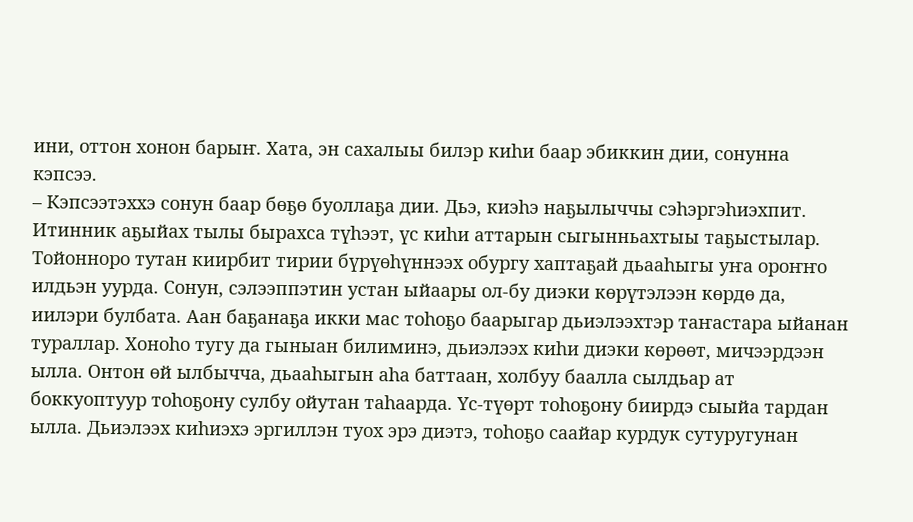ини, оттон хонон барыҥ. Хата, эн сахалыы билэр киһи баар эбиккин дии, сонунна кэпсээ.
– Кэпсээтэххэ сонун баар бөҕө буоллаҕа дии. Дьэ, киэһэ наҕылыччы сэһэргэһиэхпит.
Итинник аҕыйах тылы бырахса түһээт, үс киһи аттарын сыгынньахтыы таҕыстылар. Тойонноро тутан киирбит тирии бүрүөһүннээх обургу хаптаҕай дьааһыгы уҥа ороҥҥо илдьэн уурда. Сонун, сэлээппэтин устан ыйаары ол-бу диэки көрүтэлээн көрдө да, иилэри булбата. Аан баҕанаҕа икки мас тоһоҕо баарыгар дьиэлээхтэр таҥастара ыйанан тураллар. Хоноһо тугу да гыныан билиминэ, дьиэлээх киһи диэки көрөөт, мичээрдээн ылла. Онтон өй ылбычча, дьааһыгын аһа баттаан, холбуу баалла сылдьар ат боккуоптуур тоһоҕону сулбу ойутан таһаарда. Үс-түөрт тоһоҕону биирдэ сыыйа тардан ылла. Дьиэлээх киһиэхэ эргиллэн туох эрэ диэтэ, тоһоҕо саайар курдук сутуругунан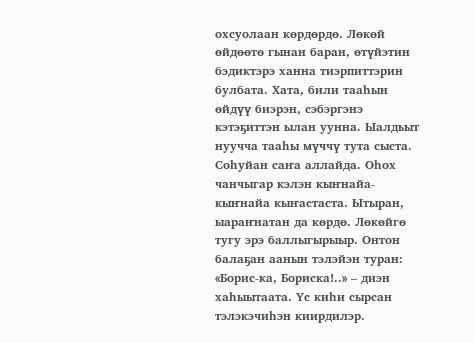охсуолаан көрдөрдө. Лөкөй өйдөөтө гынан баран, өтүйэтин бэдиктэрэ ханна тиэрпиттэрин булбата. Хата, били тааһын өйдүү биэрэн, сэбэргэнэ кэтэҕиттэн ылан уунна. Ыалдьыт нуучча тааһы мүччү тута сыста. Соһуйан саҥа аллайда. Оһох чанчыгар кэлэн кыҥнайа-кыҥнайа кыҥастаста. Ытыран, ыараҥнатан да көрдө. Лөкөйгө тугу эрэ баллыгырыыр. Онтон балаҕан аанын тэлэйэн туран: «Борис-ка, Бориска!..» – диэн хаһыытаата. Үс киһи сырсан тэлэкэчиһэн киирдилэр.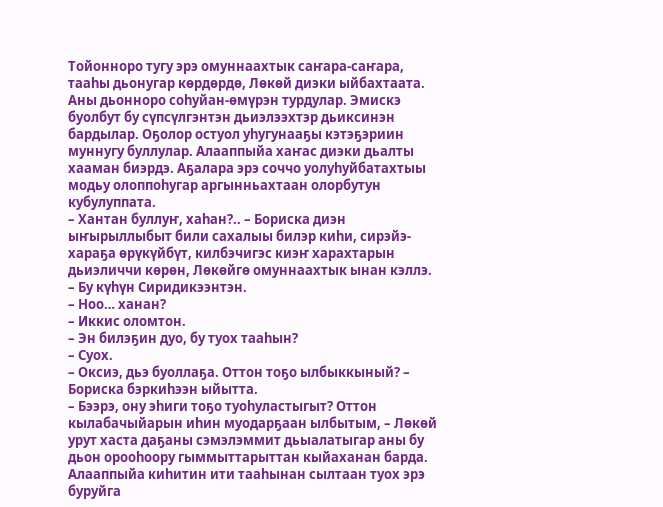Тойонноро тугу эрэ омуннаахтык саҥара-саҥара, тааһы дьонугар көрдөрдө, Лөкөй диэки ыйбахтаата. Аны дьонноро соһуйан-өмүрэн турдулар. Эмискэ буолбут бу сүпсүлгэнтэн дьиэлээхтэр дьиксинэн бардылар. Оҕолор остуол уһугунааҕы кэтэҕэриин муннугу буллулар. Алааппыйа хаҥас диэки дьалты хааман биэрдэ. Аҕалара эрэ соччо уолуһуйбатахтыы модьу олоппоһугар аргынньахтаан олорбутун кубулуппата.
– Хантан буллуҥ, хаһан?.. – Бориска диэн ыҥырыллыбыт били сахалыы билэр киһи, сирэйэ-хараҕа өрүкүйбүт, килбэчигэс киэҥ харахтарын дьиэличчи көрөн, Лөкөйгө омуннаахтык ынан кэллэ.
– Бу күһүн Сиридикээнтэн.
– Ноо… ханан?
– Иккис оломтон.
– Эн билэҕин дуо, бу туох тааһын?
– Суох.
– Оксиэ, дьэ буоллаҕа. Оттон тоҕо ылбыккыный? – Бориска бэркиһээн ыйытта.
– Бээрэ, ону эһиги тоҕо туоһуластыгыт? Оттон кылабачыйарын иһин муодарҕаан ылбытым, – Лөкөй урут хаста даҕаны сэмэлэммит дьыалатыгар аны бу дьон орооһоору гыммыттарыттан кыйаханан барда.
Алааппыйа киһитин ити тааһынан сылтаан туох эрэ буруйга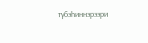түбэһиннэрээри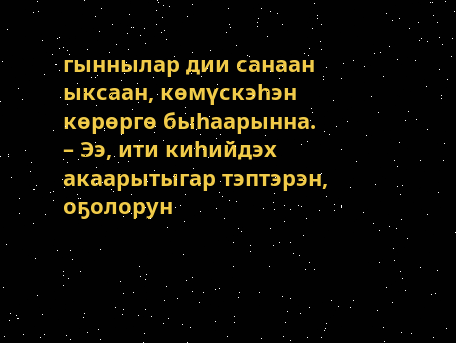гыннылар дии санаан ыксаан, көмүскэһэн көрөргө быһаарынна.
– Ээ, ити киһийдэх акаарытыгар тэптэрэн, оҕолорун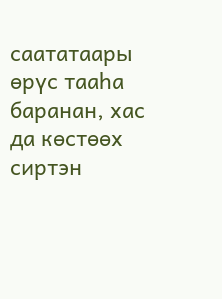саататаары өрүс тааһа баранан, хас да көстөөх сиртэн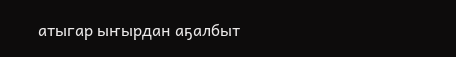атыгар ыҥырдан аҕалбыт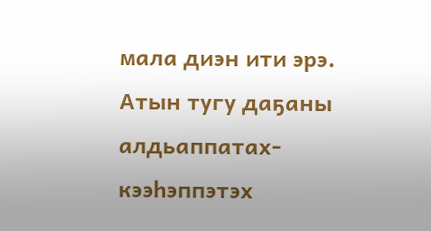мала диэн ити эрэ. Атын тугу даҕаны алдьаппатах-кээһэппэтэх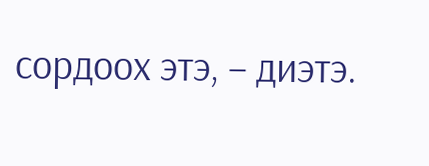сордоох этэ, – диэтэ.